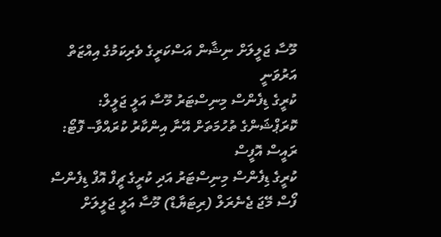މޫސާ ޖަލީލަށް ނިޝާން އަސްކަރީގެ ވެރިކަމުގެ އިއްޒަތް އަރުވަނީ
ކުރީގެ ޑިފެންސް މިނިސްޓަރު މޫސާ އަލީ ޖަލީލް: ކޮރަޕްޝަންގެ ތުހުމަތަށް އޭނާ އިންކާރު ކުރައްވާ-- ފޮޓޯ: ރައީސް އޮފީސް
ކުރީގެ ޑިފެންސް މިނިސްޓަރު އަދި ކުރީގެ ޗީފް އޮފް ޑިފެންސް ފޯސް މޭޖަ ޖެނެރަލް (ރިޓަޔާޑް) މޫސާ އަލީ ޖަލީލަށް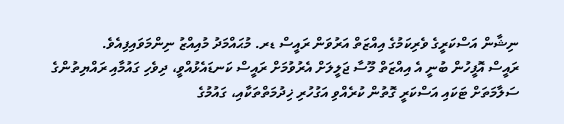ނިޝާން އަސްކަރީގެ ވެރިކަމުގެ އިއްޒަތް އަރުވަން ރައީސް ޑރ. މުޙައްމަދު މުއިއްޒު ނިންމަވައިފިއެވެ.
ރައީސް އޮފީހުން ބުނީ އެ އިއްޒަތް މޫސާ ޖަލީލަށް އެރުވުމަށް ރައީސް ކަނޑައެޅުއްވީ، ދިވެހި ގައުމާއި ރައްޔިތުންގެ ސަލާމަތަށް ޓަކައި އަސްކަރީ ގޮތުން ކުރެއްވި އަގުހުރި ޚިދުމަތްތަކާއި، ގައުމުގެ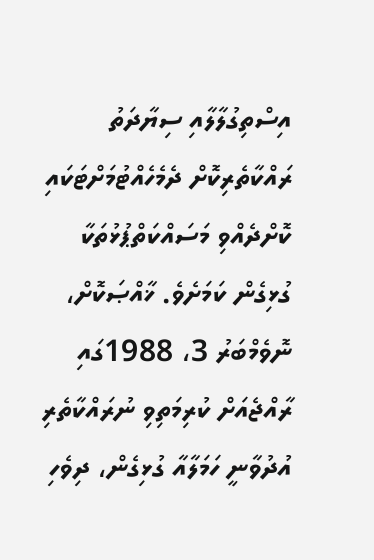އިސްތިގުލާލާއި ސިޔާދަތު ރައްކާތެރިކޮށް ދެމެހެއްޓުމަށްޓަކައި ކޮށްދެއްވި މަސައްކަތްޕުޅުތަކާ ގުޅިގެން ކަމަށެވެ. ޚާއްޞަކޮށް، ނޮވެމްބަރު 3، 1988ގައި ރާއްޖެއަށް ކުރިމަތިވި ނުރައްކާތެރި އުދުވާނީ ހަމަލާއާ ގުޅިގެން، ދިވެހި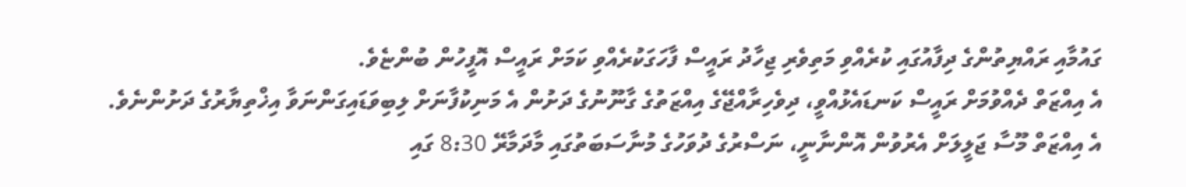ގައުމާއި ރައްޔިތުންގެ ދިފާއުގައި ކުރެއްވި މަތިވެރި ޖިހާދު ރައީސް ފާހަގަކުރެއްވި ކަމަށް ރައީސް އޮފީހުން ބުންޏެވެ.
އެ އިއްޒަތް ދެއްވުމަށް ރައީސް ކަނޑައެޅުއްވީ، ދިވެހިރާއްޖޭގެ އިއްޒަތުގެ ގާނޫނުގެ ދަށުން އެ މަނިކުފާނަށް ލިބިވަޑައިގަންނަވާ އިޚްތިޔާރުގެ ދަށުންނެވެ.
އެ އިއްޒަތް މޫސާ ޖަލީލަށް އެރުވުން އޮންނާނީ، ނަސްރުގެ ދުވަހުގެ މުނާސަބަތުގައި މާދަމާރޭ 8:30 ގައި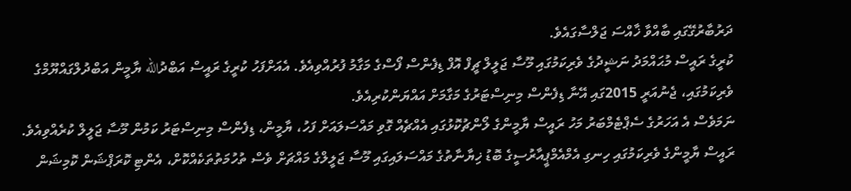ދަރުބާރުގޭގައި ބާއްވާ ޚާއްސަ ޖަލްސާގައެވެ.
ކުރީގެ ރައީސް މުޙައްމަދު ނަޝީދުގެ ވެރިކަމުގައި މޫސާ ޖަލީލް ޗީފް އޮފް ޑިފެންސް ފޯސްގެ މަގާމު ފުރުއްވިއެވެ. އެއަށްފަހު ކުރީގެ ރައީސް އަބްދުالله ޔާމީން އަބްދުލްގައްޔޫމްގެ ވެރިކަމުގައި، ޖެނުއަރީ 2015ގައި އޭނާ ޑިފެންސް މިނިސްޓަރުގެ މަގާމަށް އައްޔަންކުރިއެވެ.
ނަމަވެސް އެ އަހަރުގެ ސެޕްޓެމްބަރު މަހު ރައީސް ޔާމީންގެ ލޯންޗުކޮޅުގައި އެއްޗެއް ގޮވި މައްސަލައަށް ފަހު، ޔާމީން، ޑިފެންސް މިނިސްޓަރު ކަމުން މޫސާ ޖަލީލް ކުރެއްވިއެވެ.
ރައީސް ޔާމީންގެ ވެރިކަމުގައި ހިނގި އެމްއެމްޕީއާރުސީގެ ބޮޑު ޚިޔާނާތުގެ މައްސަލައިގައި މޫސާ ޖަލީލްގެ މައްޗަށް ވެސް ތުހުމަތުތަކެއްކޮށް، އެންޓި ކޮރަޕްޝަން ކޮމިޝަން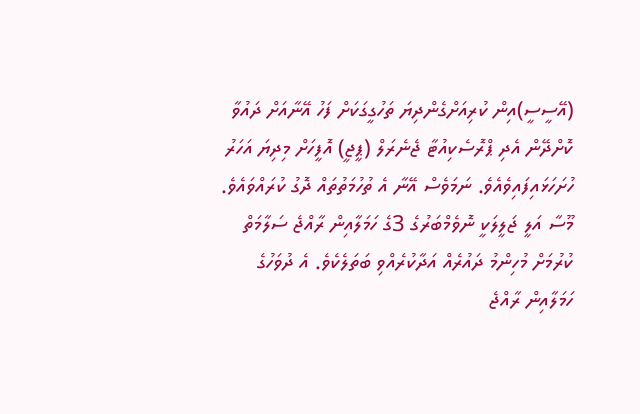(އޭސީސީ)އިން ކުރިއަށްގެންދިޔަ ތަހުގީގަކަށް ފަހު އޭނާއަށް ދައުވާ ކޮށްދޭން އެދި ޕްރޮސެކިއުޓާ ޖެނެރަލް (ޕީޖީ) އޮފީހަށް މިދިޔަ އަހަރު ހުށަހަޅައިފައިވެއެވެ. ނަމަވެސް އޭނާ އެ ތުހުމަތުތައް ދޮގު ކުރައްވައެވެ.
މޫސާ އަލީ ޖަލީލަކީ ނޮވެމްބަރުގެ 3ގެ ހަމަލާއިން ރާއްޖެ ސަލާމަތް ކުރުމަށް މުހިންމު ދައުރެއް އަދާކުރެއްވި ބަތަލެކެވެ. އެ ދުވަހުގެ ހަމަލާއިން ރާއްޖެ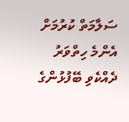ސަލާމަތް ކުރުމަށް އެންމެ ހިތްވަރު ދެއްކެވި ބޭފުޅުންގެ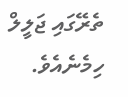ތެރޭގައި ޖަލީލް ހިމެނެއެވެ.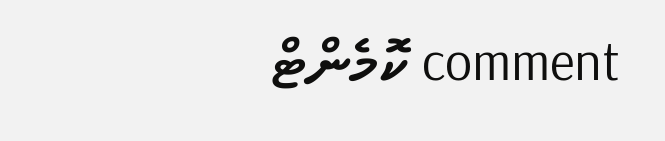comment ކޮމެންޓް